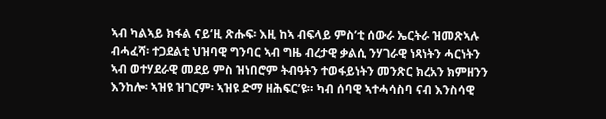ኣብ ካልኣይ ክፋል ናይ’ዚ ጽሑፍ፡ እዚ ከኣ ብፍላይ ምስ’ቲ ሰውራ ኤርትራ ዝመጽኣሉ ብሓፈሻ፡ ተጋደልቲ ህዝባዊ ግንባር ኣብ ግዜ ብረታዊ ቃልሲ ንሃገራዊ ነጻነትን ሓርነትን ኣብ ወተሃደራዊ መደይ ምስ ዝነበሮም ትብዓትን ተወፋይነትን መንጽር ክረአን ክምዘንን እንከሎ፡ ኣዝዩ ዝገርም፡ ኣዝዩ ድማ ዘሕፍር’ዩ። ካብ ሰባዊ ኣተሓሳስባ ናብ እንስሳዊ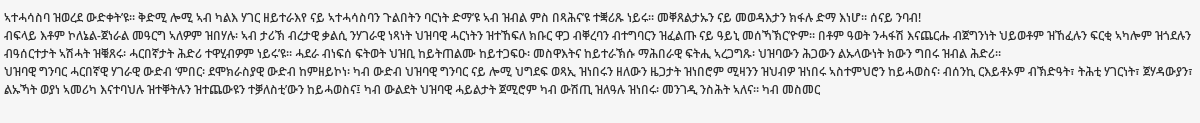ኣተሓሳስባ ዝወረደ ውድቀት’ዩ። ቅድሚ ሎሚ ኣብ ካልእ ሃገር ዘይተራእየ ናይ ኣተሓሳስባን ጉልበትን ባርነት ድማ’ዩ ኣብ ዝብል ምስ በጻሕና’ዩ ተቛሪጹ ነይሩ። መቐጸልታኡን ናይ መወዳእታን ክፋሉ ድማ እነሆ። ሰናይ ንባብ!
ብፍላይ እቶም ኮለኔል-ጀነራል መዓርግ ኣለዎም ዝበሃሉ፡ ኣብ ታሪኽ ብረታዊ ቃልሲ ንሃገራዊ ነጻነት ህዝባዊ ሓርነትን ዝተኸፍለ ክቡር ዋጋ ብቐረባን ብተግባርን ዝፈልጡ ናይ ዓይኒ መሰኻኽር’ዮም። በቶም ዓወት ንሓፋሽ እናጨርሑ ብጀግንነት ህይወቶም ዝኸፈሉን ፍርቂ ኣካሎም ዝጎደሉን ብዓሰርተታት ኣሽሓት ዝቑጸሩ፡ ሓርበኛታት ሕድሪ ተዋሂብዎም ነይሩ’ዩ። ሓደራ ብነፍሰ ፍትወት ህዝቢ ከይትጠልሙ ከይተጋፍዑ፡ መስዋእትና ከይተራኽሱ ማሕበራዊ ፍትሒ ኣረጋግጹ፡ ህዝባውን ሕጋውን ልኡላውነት ክውን ግበሩ ዝብል ሕድሪ።
ህዝባዊ ግንባር ሓርበኛዊ ሃገራዊ ውድብ ‘ምበር፡ ደሞክራስያዊ ውድብ ከምዘይኮነ፡ ካብ ውድብ ህዝባዊ ግንባር ናይ ሎሚ ህግደፍ ወጻኢ ዝነበሩን ዘለውን ዜጋታት ዝነበሮም ሚዛንን ዝህብዎ ዝነበሩ ኣስተምህሮን ከይሓወስና፡ ብሰንኪ ርእይቶኦም ብኽድዓት፣ ትሕቲ ሃገርነት፣ ጀሃዳውያን፣ ልኡኻት ወያነ ኣመሪካ እናተባህሉ ዝተቐትሉን ዝተጨውዩን ተቓለስቲ’ውን ከይሓወስና፤ ካብ ውልደት ህዝባዊ ሓይልታት ጀሚሮም ካብ ውሽጢ ዝለዓሉ ዝነበሩ፡ መንገዲ ንስሕት ኣለና። ካብ መስመር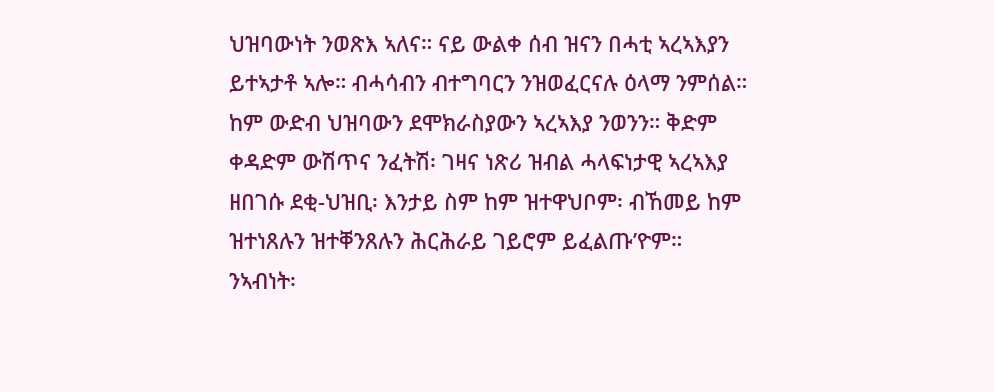ህዝባውነት ንወጽእ ኣለና። ናይ ውልቀ ሰብ ዝናን በሓቲ ኣረኣእያን ይተኣታቶ ኣሎ። ብሓሳብን ብተግባርን ንዝወፈርናሉ ዕላማ ንምሰል። ከም ውድብ ህዝባውን ደሞክራስያውን ኣረኣእያ ንወንን። ቅድም ቀዳድም ውሽጥና ንፈትሽ፡ ገዛና ነጽሪ ዝብል ሓላፍነታዊ ኣረኣእያ ዘበገሱ ደቂ-ህዝቢ፡ እንታይ ስም ከም ዝተዋህቦም፡ ብኸመይ ከም ዝተነጸሉን ዝተቐንጸሉን ሕርሕራይ ገይሮም ይፈልጡ’ዮም።
ንኣብነት፡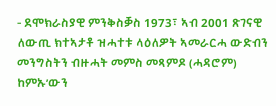- ደሞክራስያዊ ምንቅስቓስ 1973፣ ኣብ 2001 ጽገናዊ ለውጢ ክተኣታቶ ዝሓተቱ ላዕለዎት ኣመራርሓ ውድብን መንግስትን ብዙሓት መምስ መጻምዶ (ሓዳሮም) ከምኡ’ውን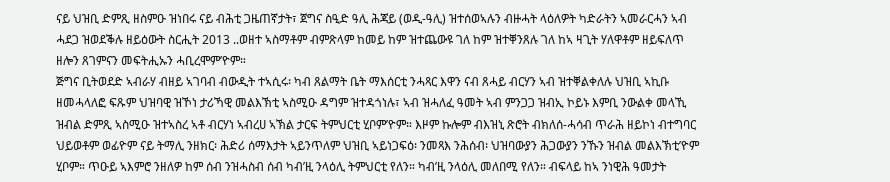ናይ ህዝቢ ድምጺ ዘስምዑ ዝነበሩ ናይ ብሕቲ ጋዜጠኛታት፣ ጀግና ስዒድ ዓሊ ሕጃይ (ወዲ-ዓሊ) ዝተሰወኣሉን ብዙሓት ላዕለዎት ካድራትን ኣመራርሓን ኣብ ሓደጋ ዝወደቕሉ ዘይዕውት ስርሒት 2013 ..ወዘተ ኣስማቶም ብምጽላም ከመይ ከም ዝተጨውዩ ገለ ከም ዝተቐንጸሉ ገለ ከኣ ዛጊት ሃለዋቶም ዘይፍለጥ ዘሎን ጸገምናን መፍትሒኡን ሓቢረሞም’ዮም።
ጅግና ቢትወደድ ኣብራሃ ብዘይ ኣገባብ ብውዲት ተኣሲሩ፡ ካብ ጸልማት ቤት ማእሰርቲ ንሓጻር እዋን ናብ ጸሓይ ብርሃን ኣብ ዝተቐልቀለሉ ህዝቢ ኣኪቡ ዘመሓላለፎ ፍጹም ህዝባዊ ዝኾነ ታሪኻዊ መልእኽቲ ኣስሚዑ ዳግም ዝተዳጎነሉ፣ ኣብ ዝሓለፈ ዓመት ኣብ ምንጋጋ ዝብኢ ኮይኑ እምቢ ንውልቀ መላኺ ዝብል ድምጺ ኣስሚዑ ዝተኣስረ ኣቶ ብርሃነ ኣብረሀ ኣኽል ታርፍ ትምህርቲ ሂቦም’ዮም። እዞም ኩሎም ብእዝኒ ጽሮት ብክለሰ-ሓሳብ ጥራሕ ዘይኮነ ብተግባር ህይወቶም ወፊዮም ናይ ትማሊ ንዘክር፡ ሕድሪ ሰማእታት ኣይንጥለም ህዝቢ ኣይነጋፍዕ፡ ንመጻእ ንሕሰብ፡ ህዝባውያን ሕጋውያን ንኹን ዝብል መልእኽቲ’ዮም ሂቦም። ጥዑይ ኣእምሮ ንዘለዎ ከም ሰብ ንዝሓስብ ሰብ ካብ’ዚ ንላዕሊ ትምህርቲ የለን። ካብ’ዚ ንላዕሊ መለበሚ የለን። ብፍላይ ከኣ ንነዊሕ ዓመታት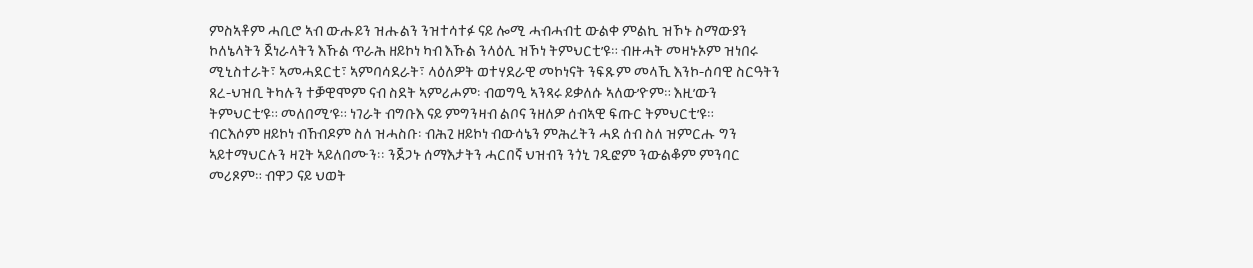ምስኣቶም ሓቢሮ ኣብ ውሑይን ዝሑልን ንዝተሳተፉ ናይ ሎሚ ሓብሓብቲ ውልቀ ምልኪ ዝኾኑ ስማውያን ኮለኔላትን ጀነራላትን እኹል ጥራሕ ዘይኮነ ካብ እኹል ንላዕሊ ዝኾነ ትምህርቲ’ዩ። ብዙሓት መዛኑኦም ዝነበሩ ሚኒስተራት፣ ኣመሓደርቲ፣ ኣምባሳደራት፣ ላዕለዎት ወተሃደራዊ መኮነናት ንፍጹም መላኺ እንኮ-ሰባዊ ስርዓትን ጸረ-ህዝቢ ትካሉን ተቓዊሞም ናብ ስደት ኣምሪሖም፡ ብወግዒ ኣንጻሩ ይቃለሱ ኣለው’ዮም። እዚ’ውን ትምህርቲ’ዩ። መለበሚ’ዩ። ነገራት ብግቡእ ናይ ምግንዛብ ልቦና ንዘለዎ ሰብኣዊ ፍጡር ትምህርቲ’ዩ።
ብርእሶም ዘይኮነ ብኸብዶም ስለ ዝሓስቡ፡ ብሕጊ ዘይኮነ ብውሳኔን ምሕረትን ሓደ ሰብ ስለ ዝምርሑ ግን ኣይተማህርሉን ዛጊት ኣይለበሙን፡፡ ንጀጋኑ ሰማእታትን ሓርበኛ ህዝብን ንጎኒ ገዲፎም ንውልቆም ምንባር መሪጾም። ብዋጋ ናይ ህወት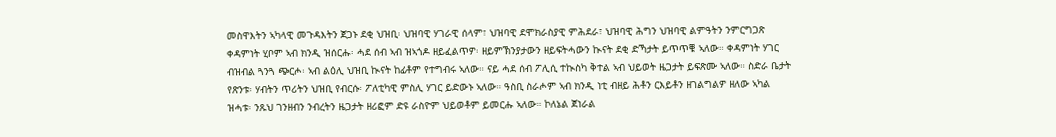መስዋእትን ኣካላዊ መጉዳእትን ጀጋኑ ደቂ ህዝቢ፡ ህዝባዊ ሃገራዊ ሰላም፣ ህዝባዊ ደሞክራስያዊ ምሕደራ፣ ህዝባዊ ሕግን ህዝባዊ ልምዓትን ንምርግጋጽ ቀዳምነት ሂቦም ኣብ ክንዲ ዝሰርሑ፡ ሓደ ሰብ ኣብ ዝኣጎዶ ዘይፈልጥዎ፡ ዘይምኽንያታውን ዘይፍትሓውን ኲናት ደቂ ድኻታት ይጥጥቑ ኣለው። ቀዳምነት ሃገር ብዝብል ጓንጓ ጭርሖ፡ ኣብ ልዕሊ ህዝቢ ኲናት ከፊቶም የተግብሩ ኣለው። ናይ ሓደ ሰብ ፖሊሲ ተኲስካ ቅተል ኣብ ህይወት ዜጋታት ይፍጽሙ ኣለው። ስድራ ቤታት የጽንቱ፡ ሃብትን ጥሪትን ህዝቢ የብርሱ፡ ፖለቲካዊ ምስሊ ሃገር ይድውኑ ኣለው። ዓስቢ ስራሖም ኣብ ክንዲ ነቲ ብዘይ ሕቶን ርእይቶን ዘገልግልዎ ዘለው ኣካል ዝሓቱ፡ ንጹህ ገንዘብን ንብረትን ዜጋታት ዘሪፎም ድዩ ራስዮም ህይወቶም ይመርሑ ኣለው። ኮለኔል ጀነራል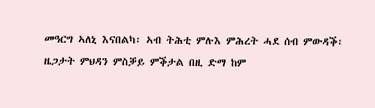መዓርግ ኣለኒ እናበልካ፡ ኣብ ትሕቲ ምሉእ ምሕረት ሓደ ሰብ ምውዳቕ፡ ዜጋታት ምህዳን ምስቓይ ምቕታል በዚ ድማ ከም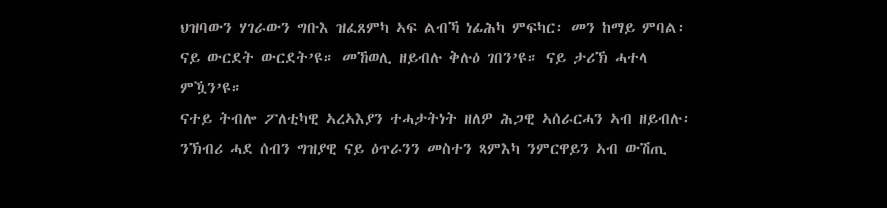ህዝባውን ሃገራውን ግቡእ ዝፈጸምካ ኣፍ ልብኻ ነፊሕካ ምፍካር፡ መን ከማይ ምባል፡ ናይ ውርደት ውርደት’ዩ። መኸወሊ ዘይብሉ ቅሉዕ ገበን’ዩ። ናይ ታሪኽ ሓተላ ምዃን’ዩ።
ናተይ ትብሎ ፖለቲካዊ ኣረኣእያን ተሓታትነት ዘለዎ ሕጋዊ ኣሰራርሓን ኣብ ዘይብሉ፡ ንኽብሪ ሓደ ሰብን ግዝያዊ ናይ ዕጥራንን መስተን ጻምእካ ንምርዋይን ኣብ ውሽጢ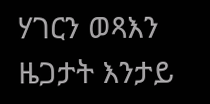ሃገርን ወጻእን ዜጋታት እንታይ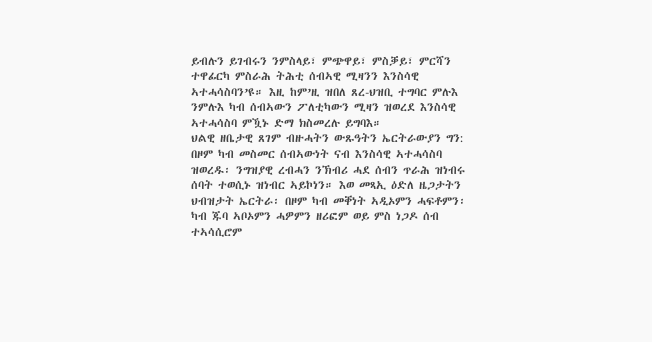ይብሉን ይገብሩን ንምስላይ፣ ምጭዋይ፣ ምስቓይ፣ ምርሻን ተዋፊርካ ምስራሕ ትሕቲ ሰብኣዊ ሚዛንን እንስሳዊ ኣተሓሳስባን’ዩ። እዚ ከም’ዚ ዝበለ ጸረ-ህዝቢ ተግባር ምሉእ ንምሉእ ካብ ሰብኣውን ፖለቲካውን ሚዛን ዝወረደ እንስሳዊ ኣተሓሳስባ ምዃኑ ድማ ክስመረሉ ይግባእ።
ህልዊ ዘቤታዊ ጸገም ብዙሓትን ውጹዓትን ኤርትራውያን ግን: በዞም ካብ መስመር ሰብኣውነት ናብ እንስሳዊ ኣተሓሳስባ ዝወረዱ፡ ንግዝያዊ ረብሓን ንኽብሪ ሓደ ሰብን ጥራሕ ዝነብሩ ሰባት ተወሲኑ ዝነብር ኣይኮነን። እወ መጻኢ ዕድለ ዜጋታትን ህብዝታት ኤርትራ፡ በዞም ካብ መቐነት ኣዲኦምን ሓፍቶምን፡ ካብ ጁባ ኣቦኦምን ሓዎምን ዘሪፎም ወይ ምስ ነጋዶ ሰብ ተኣሳሲሮም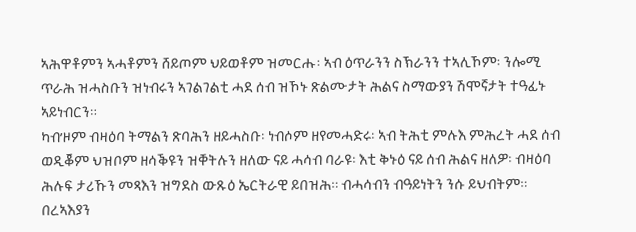ኣሕዋቶምን ኣሓቶምን ሸይጦም ህይወቶም ዝመርሑ፡ ኣብ ዕጥራንን ስኽራንን ተኣሊኾም፡ ንሎሚ ጥራሕ ዝሓስቡን ዝነብሩን ኣገልገልቲ ሓደ ሰብ ዝኾኑ ጽልሙታት ሕልና ስማውያን ሽሞኛታት ተዓፊኑ ኣይነብርን።
ካብ’ዞም ብዛዕባ ትማልን ጽባሕን ዘይሓስቡ፡ ነብሶም ዘየመሓድሩ፡ ኣብ ትሕቲ ምሉእ ምሕረት ሓደ ሰብ ወዲቖም ህዝቦም ዘሳቕዩን ዝቐትሉን ዘለው ናይ ሓሳብ ባራዩ፡ እቲ ቅኑዕ ናይ ሰብ ሕልና ዘለዎ፡ ብዛዕባ ሕሉፍ ታሪኹን መጻእን ዝግደስ ውጹዕ ኤርትራዊ ይበዝሕ። ብሓሳብን ብዓይነትን ንሱ ይህብትም። በረኣእያን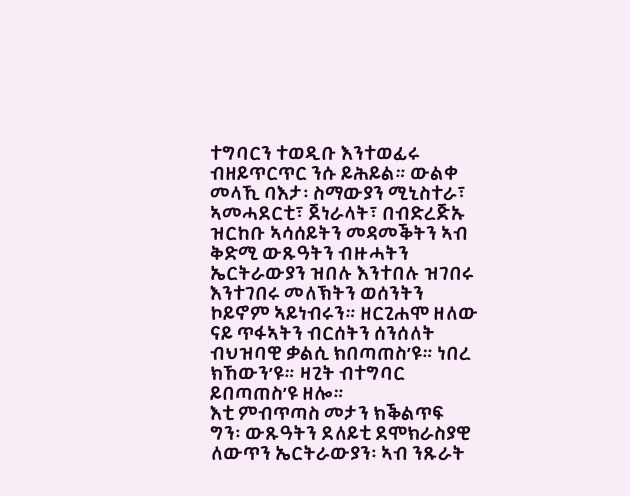ተግባርን ተወዲቡ እንተወፊሩ ብዘይጥርጥር ንሱ ይሕይል። ውልቀ መላኺ ባእታ፡ ስማውያን ሚኒስተራ፣ ኣመሓደርቲ፣ ጀነራላት፣ በብድረጅኡ ዝርከቡ ኣሳሰይትን መዳመቕትን ኣብ ቅድሚ ውጹዓትን ብዙሓትን ኤርትራውያን ዝበሉ እንተበሉ ዝገበሩ እንተገበሩ መለኽትን ወሰንትን ኮይኖም ኣይነብሩን። ዘርጊሐሞ ዘለው ናይ ጥፋኣትን ብርሰትን ሰንሰለት ብህዝባዊ ቃልሲ ክበጣጠስ’ዩ። ነበረ ክኸውን’ዩ። ዛጊት ብተግባር ይበጣጠስ’ዩ ዘሎ።
እቲ ምብጥጣስ መታን ክቕልጥፍ ግን፡ ውጹዓትን ደለይቲ ደሞክራስያዊ ለውጥን ኤርትራውያን፡ ኣብ ንጹራት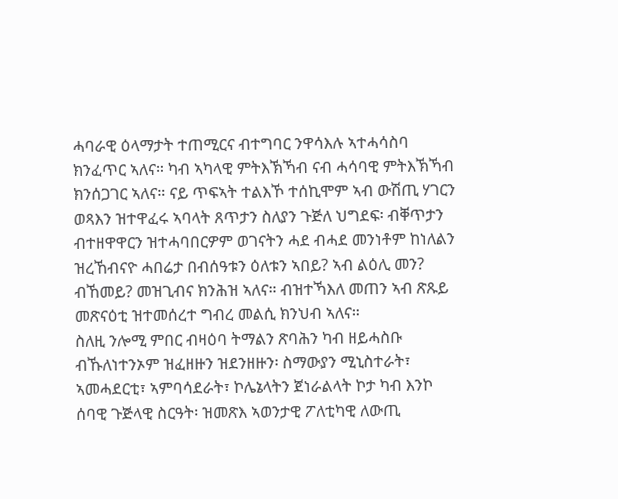ሓባራዊ ዕላማታት ተጠሚርና ብተግባር ንዋሳእሉ ኣተሓሳስባ ክንፈጥር ኣለና። ካብ ኣካላዊ ምትእኽኻብ ናብ ሓሳባዊ ምትእኽኻብ ክንሰጋገር ኣለና። ናይ ጥፍኣት ተልእኾ ተሰኪሞም ኣብ ውሽጢ ሃገርን ወጻእን ዝተዋፈሩ ኣባላት ጸጥታን ስለያን ጉጅለ ህግደፍ፡ ብቐጥታን ብተዘዋዋርን ዝተሓባበርዎም ወገናትን ሓደ ብሓደ መንነቶም ከነለልን ዝረኸብናዮ ሓበሬታ በብሰዓቱን ዕለቱን ኣበይ? ኣብ ልዕሊ መን? ብኸመይ? መዝጊብና ክንሕዝ ኣለና። ብዝተኻእለ መጠን ኣብ ጽጹይ መጽናዕቲ ዝተመሰረተ ግብረ መልሲ ክንህብ ኣለና።
ስለዚ ንሎሚ ምበር ብዛዕባ ትማልን ጽባሕን ካብ ዘይሓስቡ ብኹለነተንኦም ዝፈዘዙን ዝደንዘዙን፡ ስማውያን ሚኒስተራት፣ ኣመሓደርቲ፣ ኣምባሳደራት፣ ኮሌኔላትን ጀነራልላት ኮታ ካብ እንኮ ሰባዊ ጉጅላዊ ስርዓት፡ ዝመጽእ ኣወንታዊ ፖለቲካዊ ለውጢ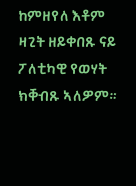ከምዘየለ እቶም ዛጊት ዘይቀበጹ ናይ ፖለቲካዊ የወሃት ክቐብጹ ኣለዎም።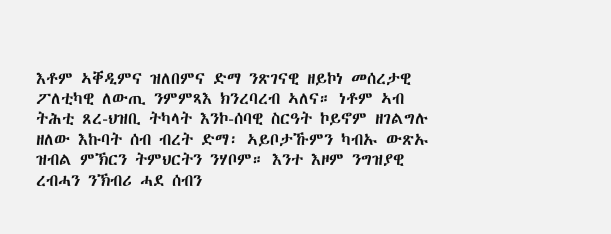እቶም ኣቐዲምና ዝለበምና ድማ ንጽገናዊ ዘይኮነ መሰረታዊ ፖለቲካዊ ለውጢ ንምምጻእ ክንረባረብ ኣለና። ነቶም ኣብ ትሕቲ ጸረ-ህዝቢ ትካላት እንኮ-ሰባዊ ስርዓት ኮይኖም ዘገልግሉ ዘለው እኩባት ሰብ ብረት ድማ፡ ኣይቦታኹምን ካብኡ ውጽኡ ዝብል ምኽርን ትምህርትን ንሃቦም። እንተ እዞም ንግዝያዊ ረብሓን ንኽብሪ ሓደ ሰብን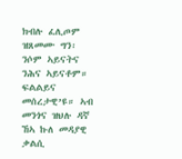ክብሉ ፈሊጦም ዝጸመሙ ግን፡ ንሶም ኣይናትና ንሕና ኣይናቶም። ፍልልይና መሰረታዊ’ዩ። ኣብ መንጎና ዝህሉ ዳኛ ኸኣ ኩለ መዳያዊ ቃልሲ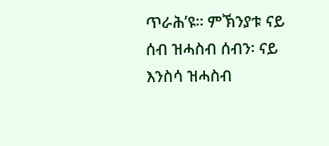ጥራሕ’ዩ። ምኽንያቱ ናይ ሰብ ዝሓስብ ሰብን፡ ናይ እንስሳ ዝሓስብ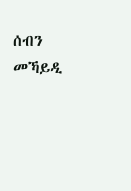ሰብን መኻይዲ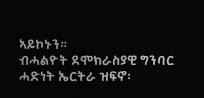ኣይኮኑን።
ብሓልዮት ደሞክራስያዊ ግንባር ሓድነት ኤርትራ ዝፍኖ፡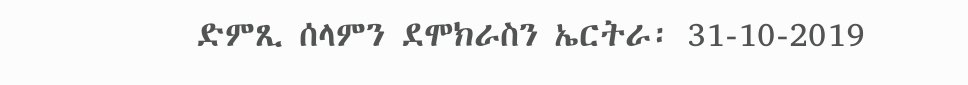ድምጺ ሰላምን ደሞክራስን ኤርትራ፡ 31-10-2019